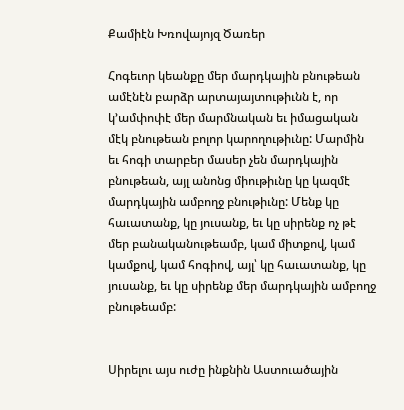Քամիէն Խռովայոյզ Ծառեր

Հոգեւոր կեանքը մեր մարդկային բնութեան ամէնէն բարձր արտայայտութիւնն է, որ կ’ամփոփէ մեր մարմնական եւ իմացական մէկ բնութեան բոլոր կարողութիւնը: Մարմին եւ հոգի տարբեր մասեր չեն մարդկային բնութեան, այլ անոնց միութիւնը կը կազմէ մարդկային ամբողջ բնութիւնը: Մենք կը հաւատանք, կը յուսանք, եւ կը սիրենք ոչ թէ մեր բանականութեամբ, կամ միտքով, կամ կամքով, կամ հոգիով, այլ՝ կը հաւատանք, կը յուսանք, եւ կը սիրենք մեր մարդկային ամբողջ բնութեամբ:


Սիրելու այս ուժը ինքնին Աստուածային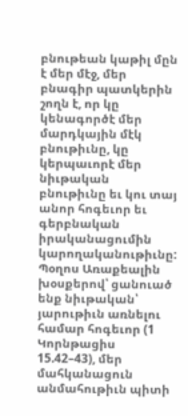բնութեան կաթիլ մըն է մեր մէջ, մեր բնագիր պատկերին շողն է, որ կը կենագործէ մեր մարդկային մէկ բնութիւնը, կը կերպաւորէ մեր նիւթական բնութիւնը եւ կու տայ անոր հոգեւոր եւ գերբնական իրականացումին կարողականութիւնը: Պօղոս Առաքեալին խօսքերով՝ ցանուած ենք նիւթական՝ յարութիւն առնելու համար հոգեւոր (1 Կորնթացիս 15.42–43), մեր մահկանացուն անմահութիւն պիտի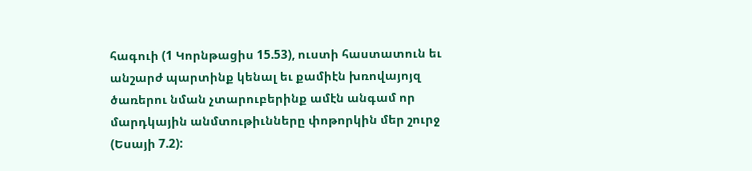հագուի (1 Կորնթացիս 15.53), ուստի հաստատուն եւ անշարժ պարտինք կենալ եւ քամիէն խռովայոյզ ծառերու նման չտարուբերինք ամէն անգամ որ մարդկային անմտութիւնները փոթորկին մեր շուրջ (Եսայի 7.2):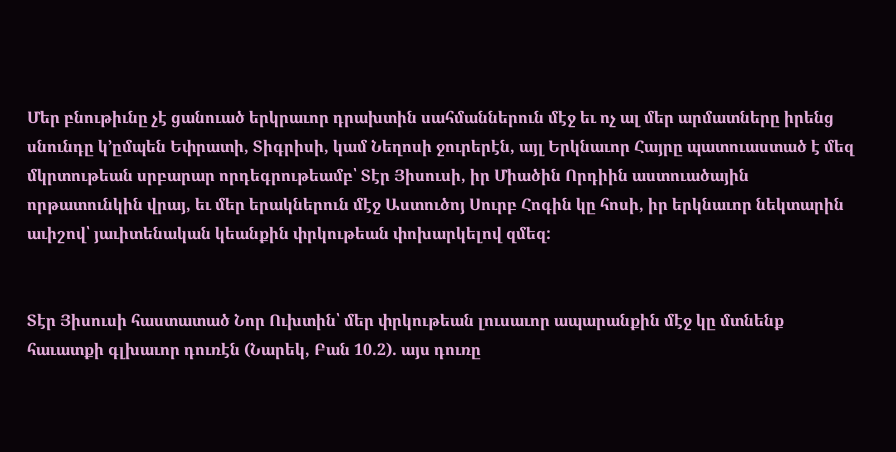Մեր բնութիւնը չէ ցանուած երկրաւոր դրախտին սահմաններուն մէջ եւ ոչ ալ մեր արմատները իրենց սնունդը կ’ըմպեն Եփրատի, Տիգրիսի, կամ Նեղոսի ջուրերէն, այլ Երկնաւոր Հայրը պատուաստած է մեզ մկրտութեան սրբարար որդեգրութեամբ՝ Տէր Յիսուսի, իր Միածին Որդիին աստուածային որթատունկին վրայ, եւ մեր երակներուն մէջ Աստուծոյ Սուրբ Հոգին կը հոսի, իր երկնաւոր նեկտարին աւիշով՝ յաւիտենական կեանքին փրկութեան փոխարկելով զմեզ:


Տէր Յիսուսի հաստատած Նոր Ուխտին՝ մեր փրկութեան լուսաւոր ապարանքին մէջ կը մտնենք հաւատքի գլխաւոր դուռէն (Նարեկ, Բան 10.2). այս դուռը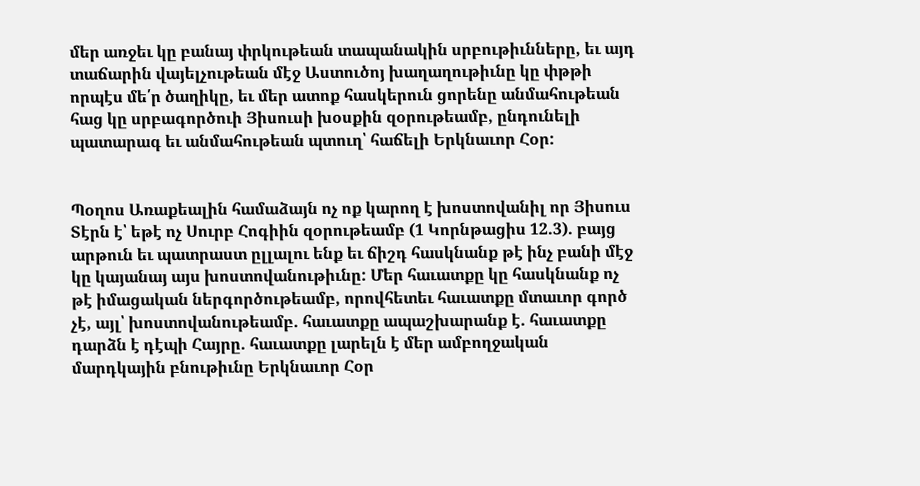մեր առջեւ կը բանայ փրկութեան տապանակին սրբութիւնները, եւ այդ տաճարին վայելչութեան մէջ Աստուծոյ խաղաղութիւնը կը փթթի որպէս մե՛ր ծաղիկը, եւ մեր ատոք հասկերուն ցորենը անմահութեան հաց կը սրբագործուի Յիսուսի խօսքին զօրութեամբ, ընդունելի պատարագ եւ անմահութեան պտուղ՝ հաճելի Երկնաւոր Հօր:


Պօղոս Առաքեալին համաձայն ոչ ոք կարող է խոստովանիլ որ Յիսուս Տէրն է՝ եթէ ոչ Սուրբ Հոգիին զօրութեամբ (1 Կորնթացիս 12.3). բայց արթուն եւ պատրաստ ըլլալու ենք եւ ճիշդ հասկնանք թէ ինչ բանի մէջ կը կայանայ այս խոստովանութիւնը: Մեր հաւատքը կը հասկնանք ոչ թէ իմացական ներգործութեամբ, որովհետեւ հաւատքը մտաւոր գործ չէ, այլ՝ խոստովանութեամբ. հաւատքը ապաշխարանք է. հաւատքը դարձն է դէպի Հայրը. հաւատքը լարելն է մեր ամբողջական մարդկային բնութիւնը Երկնաւոր Հօր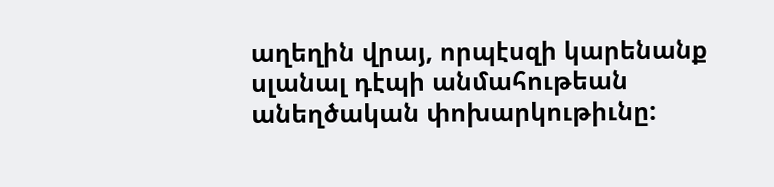աղեղին վրայ, որպէսզի կարենանք սլանալ դէպի անմահութեան անեղծական փոխարկութիւնը: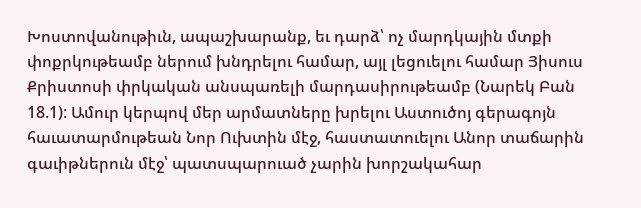Խոստովանութիւն, ապաշխարանք, եւ դարձ՝ ոչ մարդկային մտքի փոքրկութեամբ ներում խնդրելու համար, այլ լեցուելու համար Յիսուս Քրիստոսի փրկական անսպառելի մարդասիրութեամբ (Նարեկ Բան 18.1): Ամուր կերպով մեր արմատները խրելու Աստուծոյ գերագոյն հաւատարմութեան Նոր Ուխտին մէջ, հաստատուելու Անոր տաճարին գաւիթներուն մէջ՝ պատսպարուած չարին խորշակահար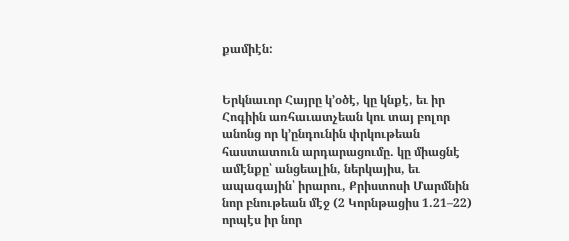քամիէն:


Երկնաւոր Հայրը կ’օծէ, կը կնքէ, եւ իր Հոգիին առհաւատչեան կու տայ բոլոր անոնց որ կ’ընդունին փրկութեան հաստատուն արդարացումը. կը միացնէ ամէնքը՝ անցեալին, ներկայիս, եւ ապագային՝ իրարու, Քրիստոսի Մարմնին նոր բնութեան մէջ (2 Կորնթացիս 1.21–22) որպէս իր նոր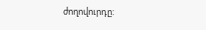ժողովուրդը: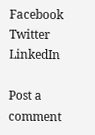Facebook
Twitter
LinkedIn

Post a comment